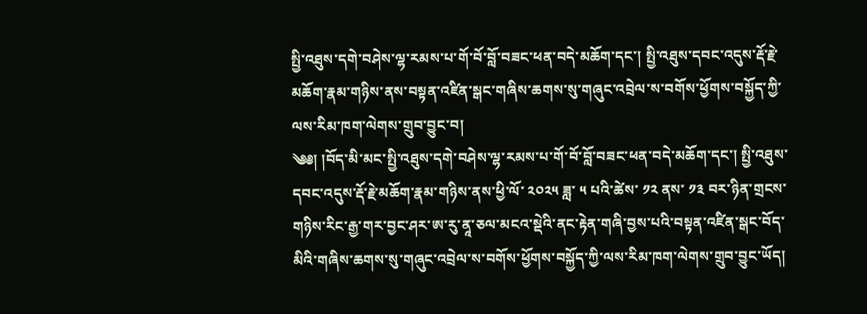སྤྱི་འཐུས་དགེ་བཤེས་ལྷ་རམས་པ་གོ་བོ་བློ་བཟང་ཕན་བདེ་མཆོག་དང་། སྤྱི་འཐུས་དབང་འདུས་རྡོ་རྗེ་མཆོག་རྣམ་གཉིས་ནས་བསྟན་འཛིན་སྒང་གཞིས་ཆགས་སུ་གཞུང་འབྲེལ་ས་བགོས་ཕྱོགས་བསྐྱོད་ཀྱི་ལས་རིམ་ཁག་ལེགས་གྲུབ་བྱུང་བ།
༄༅། །བོད་མི་མང་སྤྱི་འཐུས་དགེ་བཤེས་ལྷ་རམས་པ་གོ་བོ་བློ་བཟང་ཕན་བདེ་མཆོག་དང་། སྤྱི་འཐུས་དབང་འདུས་རྡོ་རྗེ་མཆོག་རྣམ་གཉིས་ནས་ཕྱི་ལོ་ ༢༠༢༥ ཟླ་ ༥ པའི་ཚེས་ ༡༢ ནས་ ༡༣ བར་ཉིན་གྲངས་གཉིས་རིང་རྒྱ་གར་བྱང་ཤར་ཨ་རུ་ནཱ་ཅལ་མངའ་སྡེའི་ནང་རྟེན་གཞི་བྱས་པའི་བསྟན་འཛིན་སྒང་བོད་མིའི་གཞིས་ཆགས་སུ་གཞུང་འབྲེལ་ས་བགོས་ཕྱོགས་བསྐྱོད་ཀྱི་ལས་རིམ་ཁག་ལེགས་གྲུབ་བྱུང་ཡོད།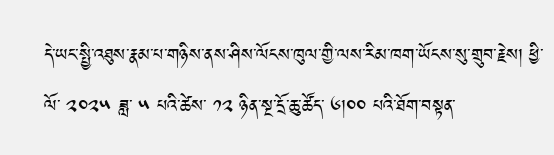དེ་ཡང་སྤྱི་འཐུས་རྣམ་པ་གཉིས་ནས་ཤིས་ལོངས་ཁུལ་གྱི་ལས་རིམ་ཁག་ཡོངས་སུ་གྲུབ་རྗེས། ཕྱི་ལོ་ ༢༠༢༥ ཟླ་ ༥ པའི་ཚེས་ ༡༢ ཉིན་སྔ་དྲོ་ཆུ་ཚོད་ ༦།༠༠ པའི་ཐོག་བསྟན་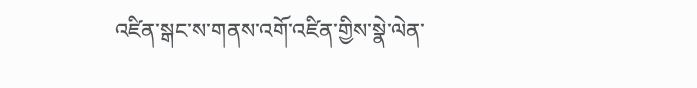འཛིན་སྒང་ས་གནས་འགོ་འཛིན་གྱིས་སྣེ་ལེན་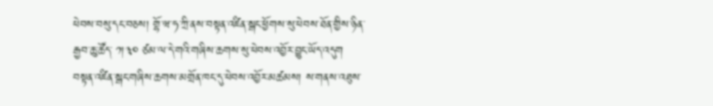ཕེབས་བསུ་དང་བཅས། གྷོ་ཝ་ཧ་ཀྲི་ནས་བསྟན་འཛིན་སྒང་ཕྱོགས་སུ་ཕེབས་ཐོན་གྱིས་ཉིན་རྒྱབ་ཆུ་ཚོད་ ༡།༣༠ ཙམ་ལ་དེ་གའི་གཞིས་ཆགས་སུ་ཕེབས་འབྱོར་བྱུང་ཡོད་འདུག
བསྟན་འཛིན་སྒང་གཞིས་ཆགས་མགྲོན་ཁང་དུ་ཕེབས་འབྱོར་མཚམས། ས་གནས་འཐུས་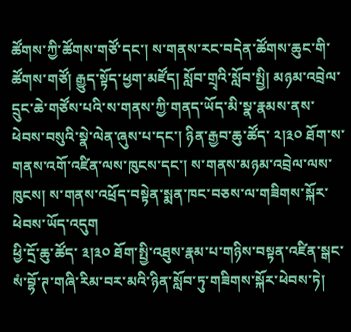ཚོགས་ཀྱི་ཚོགས་གཙོ་དང་། ས་གནས་རང་བདེན་ཚོགས་ཆུང་གི་ཚོགས་གཙོ། རྒྱུད་སྟོད་ཕྱག་མཛོད། སློབ་གྲྭའི་སློབ་སྤྱི། མཉམ་འབྲེལ་དྲུང་ཆེ་གཙོས་པའི་ས་གནས་ཀྱི་གནད་ཡོད་མི་སྣ་རྣམས་ནས་ཕེབས་བསུའི་སྣེ་ལེན་ཞུས་པ་དང་། ཉིན་རྒྱབ་ཆུ་ཚོད་ ༢།༣༠ ཐོག་ས་གནས་འགོ་འཛིན་ལས་ཁུངས་དང་། ས་གནས་མཉམ་འབྲེལ་ལས་ཁུངས། ས་གནས་འཕྲོད་བསྟེན་སྨན་ཁང་བཅས་ལ་གཟིགས་སྐོར་ཕེབས་ཡོད་འདུག
ཕྱི་དྲོ་ཆུ་ཚོད་ ༣།༣༠ ཐོག་སྤྱི་འཐུས་རྣམ་པ་གཉིས་བསྟན་འཛིན་སྒང་སཾ་བྷོ་ཊ་གཞི་རིམ་བར་མའི་ཉིན་སློབ་ཏུ་གཟིགས་སྐོར་ཕེབས་ཏེ།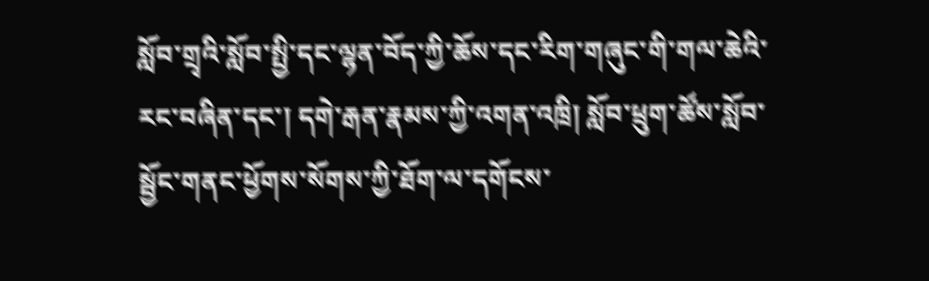སློབ་གྲྭའི་སློབ་སྤྱི་དང་ལྷན་བོད་ཀྱི་ཆོས་དང་རིག་གཞུང་གི་གལ་ཆེའི་རང་བཞིན་དང་། དགེ་རྒན་རྣམས་ཀྱི་འགན་འཁྲི། སློབ་ཕྲུག་ཚོས་སློབ་སྦྱོང་གནང་ཕྱོགས་སོགས་ཀྱི་ཐོག་ལ་དགོངས་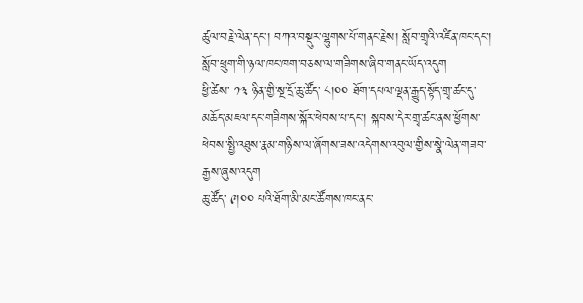ཚུལ་བརྗེ་ལེན་དང་། བཀའ་བསྡུར་ལྷུགས་པོ་གནང་རྗེས། སློབ་གྲྭའི་འཛིན་ཁང་དང་། སློབ་ཕྲུག་གི་ཉལ་ཁང་ཁག་བཅས་ལ་གཟིགས་ཞིབ་གནང་ཡོད་འདུག
ཕྱི་ཚེས་ ༡༣ ཉིན་གྱི་སྔ་དྲོ་ཆུ་ཚོད་ ༨།༠༠ ཐོག་དཔལ་ལྡན་རྒྱུད་སྟོད་གྲྭ་ཚང་དུ་མཆོད་མཇལ་དང་གཟིགས་སྐོར་ཕེབས་པ་དང་། སྐབས་དེར་གྲྭ་ཚང་ནས་ཕྱོགས་ཕེབས་སྤྱི་འཐུས་རྣམ་གཉིས་ལ་ཞོགས་ཟས་འདེགས་འབུལ་གྱིས་སྣེ་ལེན་གཟབ་རྒྱས་ཞུས་འདུག
ཆུ་ཚོད་ ༩།༠༠ པའི་ཐོག་མི་མང་ཚོགས་ཁང་ནང་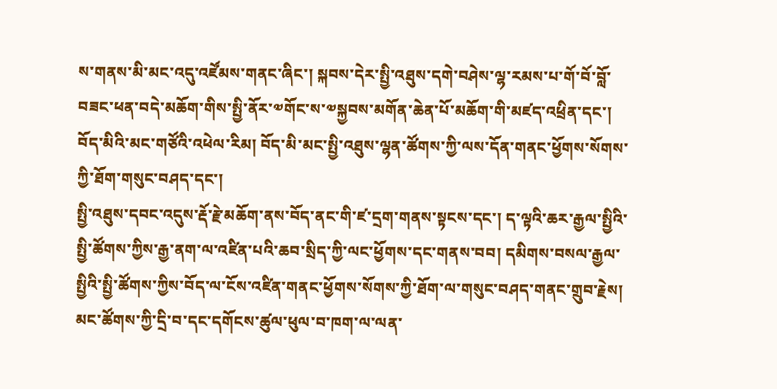ས་གནས་མི་མང་འདུ་འཛོམས་གནང་ཞིང་། སྐབས་དེར་སྤྱི་འཐུས་དགེ་བཤེས་ལྷ་རམས་པ་གོ་བོ་བློ་བཟང་ཕན་བདེ་མཆོག་གིས་སྤྱི་ནོར་༧གོང་ས་༧སྐྱབས་མགོན་ཆེན་པོ་མཆོག་གི་མཛད་འཕྲིན་དང་། བོད་མིའི་མང་གཙོའི་འཕེལ་རིམ། བོད་མི་མང་སྤྱི་འཐུས་ལྷན་ཚོགས་ཀྱི་ལས་དོན་གནང་ཕྱོགས་སོགས་ཀྱི་ཐོག་གསུང་བཤད་དང་།
སྤྱི་འཐུས་དབང་འདུས་རྡོ་རྗེ་མཆོག་ནས་བོད་ནང་གི་ཛ་དྲག་གནས་སྟངས་དང་། ད་ལྟའི་ཆར་རྒྱལ་སྤྱིའི་སྤྱི་ཚོགས་ཀྱིས་རྒྱ་ནག་ལ་འཛིན་པའི་ཆབ་སྲིད་ཀྱི་ལང་ཕྱོགས་དང་གནས་བབ། དམིགས་བསལ་རྒྱལ་སྤྱིའི་སྤྱི་ཚོགས་ཀྱིས་བོད་ལ་ངོས་འཛིན་གནང་ཕྱོགས་སོགས་ཀྱི་ཐོག་ལ་གསུང་བཤད་གནང་གྲུབ་རྗེས། མང་ཚོགས་ཀྱི་དྲི་བ་དང་དགོངས་ཚུལ་ཕུལ་བ་ཁག་ལ་ལན་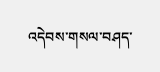འདེབས་གསལ་བཤད་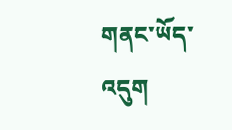གནང་ཡོད་འདུག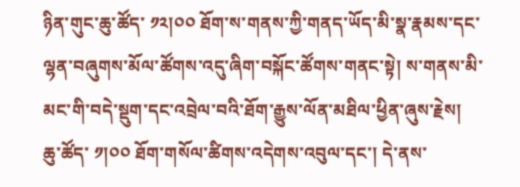ཉིན་གུང་ཆུ་ཚོད་ ༡༢།༠༠ ཐོག་ས་གནས་ཀྱི་གནད་ཡོད་མི་སྣ་རྣམས་དང་ལྷན་བཞུགས་མོལ་ཚོགས་འདུ་ཞིག་བསྐོང་ཚོགས་གནང་སྟེ། ས་གནས་མི་མང་གི་བདེ་སྡུག་དང་འབྲེལ་བའི་ཐོག་རྒྱུས་ལོན་མཐིལ་ཕྱིན་ཞུས་རྗེས། ཆུ་ཚོད་ ༡།༠༠ ཐོག་གསོལ་ཚིགས་འདེགས་འབུལ་དང་། དེ་ནས་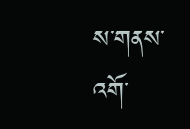ས་གནས་འགོ་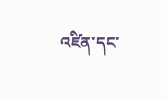འཛིན་དང་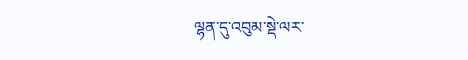ལྷན་དུ་འབུམ་སྡེ་ལར་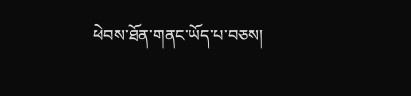ཕེབས་ཐོན་གནང་ཡོད་པ་བཅས།